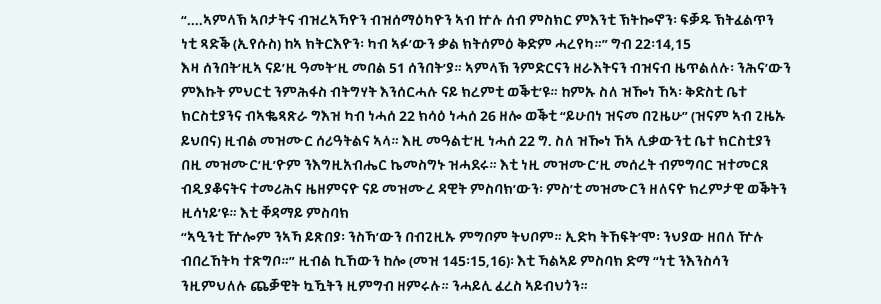“....ኣምላኽ ኣቦታትና ብዝረኣኻዮን ብዝሰማዕካዮን ኣብ ኵሉ ሰብ ምስክር ምእንቲ ኽትኰኖን፡ ፍቓዱ ኽትፈልጥን ነቲ ጻድቕ (ኢየሱስ) ከኣ ክትርእዮን፡ ካብ ኣፉ’ውን ቃል ክትሰምዕ ቅድም ሓረየካ።” ግብ 22፡14,15
እዛ ሰንበት’ዚኣ ናይ’ዚ ዓመት’ዚ መበል 51 ሰንበት’ያ። ኣምላኽ ንምድርናን ዘራእትናን ብዝናብ ዜጥልለሉ፡ ንሕና’ውን ምእኩት ምህርቲ ንምሕፋስ ብትግሃት እንሰርሓሉ ናይ ክረምቲ ወቕቲ’ዩ። ከምኡ ስለ ዝዀነ ኸኣ፡ ቅድስቲ ቤተ ክርስቲያንና ብኣቈጻጽራ ግእዝ ካብ ነሓሰ 22 ክሳዕ ነሓሰ 26 ዘሎ ወቕቲ “ይሁበነ ዝናመ በጊዜሁ” (ዝናም ኣብ ጊዜኡ ይህበና) ዚብል መዝሙር ሰሪዓትልና ኣላ። እዚ መዓልቲ’ዚ ነሓሰ 22 ግ. ስለ ዝዀነ ኸኣ ሊቃውንቲ ቤተ ክርስቲያን በዚ መዝሙር’ዚ’ዮም ንእግዚአብሔር ኬመስግኑ ዝሓደሩ። እቲ ነዚ መዝሙር’ዚ መሰረት ብምግባር ዝተመርጸ ብዲያቆናትና ተመሪሕና ዜዘምናዮ ናይ መዝሙረ ዳዊት ምስባክ’ውን፡ ምስ’ቲ መዝሙርን ዘለናዮ ክረምታዊ ወቕትን ዚሳነይ’ዩ። እቲ ቐዳማይ ምስባክ
“ኣዒንቲ ዅሎም ንኣኻ ይጽበያ፡ ንስኻ’ውን በብጊዚኡ ምግቦም ትህቦም። ኢድካ ትኸፍት’ሞ፡ ንህያው ዘበለ ዅሉ ብበረኸትካ ተጽግቦ።” ዚብል ኪኸውን ከሎ (መዝ 145፡15,16)፡ እቲ ኻልኣይ ምስባክ ድማ “ነቲ ንእንስሳን ንዚምህለሉ ጨቓዊት ኳዃትን ዚምግብ ዘምሩሉ። ንሓይሊ ፈረስ ኣይብህጎን።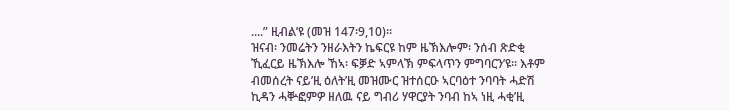....” ዚብል’ዩ (መዝ 147፡9,10)።
ዝናብ፡ ንመሬትን ንዘራእትን ኬፍርዩ ከም ዜኽእሎም፡ ንሰብ ጽድቂ ኺፈርይ ዜኽእሎ ኸኣ፡ ፍቓድ ኣምላኽ ምፍላጥን ምግባርን’ዩ። እቶም ብመሰረት ናይ’ዚ ዕለት’ዚ መዝሙር ዝተሰርዑ ኣርባዕተ ንባባት ሓድሽ ኪዳን ሓቝፎምዎ ዘለዉ ናይ ግብሪ ሃዋርያት ንባብ ከኣ ነዚ ሓቂ’ዚ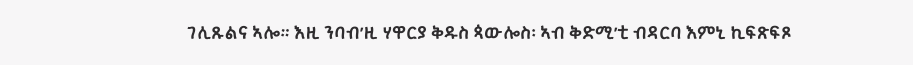ገሊጹልና ኣሎ። እዚ ንባብ’ዚ ሃዋርያ ቅዱስ ጳውሎስ፡ ኣብ ቅድሚ’ቲ ብዳርባ እምኒ ኪፍጽፍጾ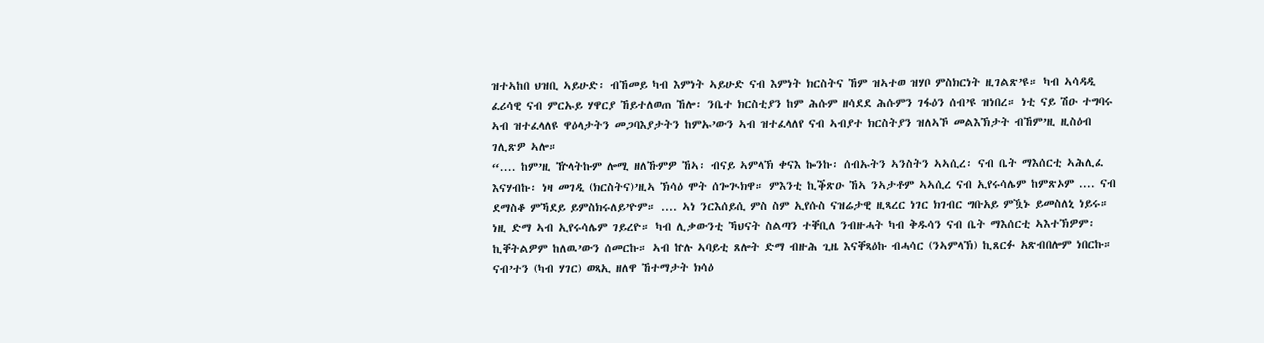ዝተኣከበ ህዝቢ ኣይሁድ፡ ብኸመይ ካብ እምነት ኣይሁድ ናብ እምነት ክርስትና ኸም ዝኣተወ ዝሃቦ ምስክርነት ዚገልጽ’ዩ። ካብ ኣሳዳዲ ፈሪሳዊ ናብ ምርኡይ ሃዋርያ ኸይተለወጠ ኸሎ፡ ንቤተ ክርስቲያን ከም ሕሱም ዘሳደደ ሕሱምን ገፋዕን ሰብ’ዩ ዝነበረ። ነቲ ናይ ሽዑ ተግባሩ ኣብ ዝተፈላለዩ ዋዕላታትን መጋባእያታትን ከምኡ’ውን ኣብ ዝተፈላለየ ናብ ኣብያተ ክርስትያን ዝለኣኾ መልእኽታት ብኸም’ዚ ዚስዕብ ገሊጽዎ ኣሎ።
“.... ከም’ዚ ዅላትኩም ሎሚ ዘለኹምዎ ኸኣ፡ ብናይ ኣምላኽ ቀናእ ኰንኩ፡ ሰብኡትን ኣንስትን ኣኣሲረ፡ ናብ ቤት ማእሰርቲ ኣሕሊፈ እናሃብኩ፡ ነዛ መገዲ (ክርስትና)’ዚኣ ኽሳዕ ሞት ሰጐጒክዋ። ምእንቲ ኪቕጽዑ ኸኣ ንኣታቶም ኣኣሲረ ናብ ኢየሩሳሌም ከምጽኦም .... ናብ ደማስቆ ምኻደይ ይምስክሩለይ’ዮም። .... ኣነ ንርእሰይሲ ምስ ስም ኢየሱስ ናዝሬታዊ ዚጻረር ነገር ክገብር ግቡአይ ምዃኑ ይመስለኒ ነይሩ። ነዚ ድማ ኣብ ኢየሩሳሌም ገይረዮ። ካብ ሊቃውንቲ ኻህናት ስልጣን ተቐቢለ ንብዙሓት ካብ ቅዱሳን ናብ ቤት ማእሰርቲ ኣእተኽዎም፡ ኪቐትልዎም ከለዉ’ውን ሰመርኩ። ኣብ ኵሉ ኣባይቲ ጸሎት ድማ ብዙሕ ጊዜ እናቐጻዕኩ ብሓሳር (ንኣምላኽ) ኪጸርፉ አጽብበሎም ነበርኩ። ናብ’ተን (ካብ ሃገር) ወጻኢ ዘለዋ ኸተማታት ክሳዕ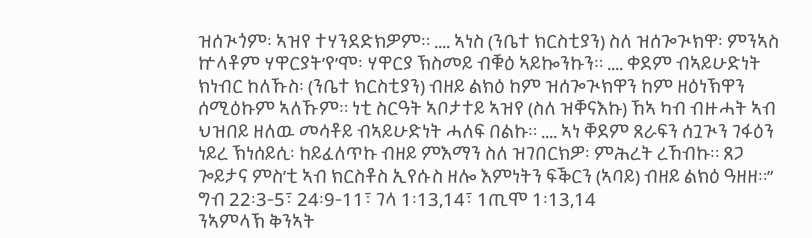ዝሰጒጎም፡ ኣዝየ ተሃንደድክዎም። .... ኣነስ (ንቤተ ክርስቲያን) ስለ ዝሰጐጒክዋ፡ ምንኣስ ኵላቶም ሃዋርያት’የ’ሞ፡ ሃዋርያ ኽስመይ ብቑዕ ኣይኰንኩን። .... ቀደም ብኣይሁድነት ክነብር ከለኹስ፡ (ንቤተ ክርስቲያን) ብዘይ ልክዕ ከም ዝሰጐጒክዋን ከም ዘዕነኽዋን ሰሚዕኩም ኣለኹም። ነቲ ስርዓት ኣቦታተይ ኣዝየ (ስለ ዝቐናእኩ) ኸኣ ካብ ብዙሓት ኣብ ህዝበይ ዘለዉ መሳቶይ ብኣይሁድነት ሓለፍ በልኩ። .... ኣነ ቐደም ጸራፍን ሰጓጒን ገፋዕን ነይረ ኽነሰይሲ፡ ከይፈለጥኩ ብዘይ ምእማን ስለ ዝገበርክዎ፡ ምሕረት ረኸብኩ። ጸጋ ጐይታና ምስ’ቲ ኣብ ክርስቶስ ኢየሱስ ዘሎ እምነትን ፍቕርን (ኣባይ) ብዘይ ልክዕ ዓዘዘ።” ግብ 22፡3-5፣ 24፡9-11፣ ገላ 1፡13,14፣ 1ጢሞ 1፡13,14
ንኣምላኽ ቅንኣት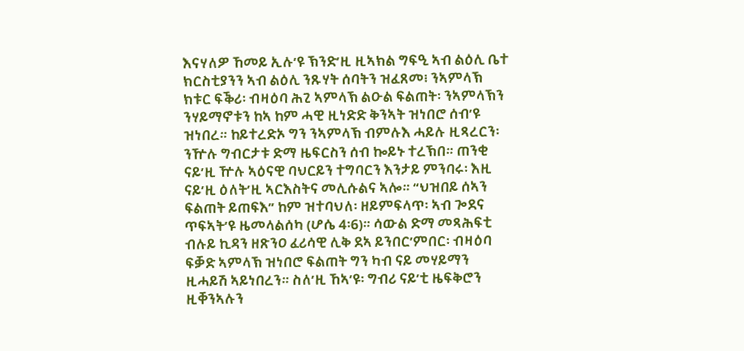እናሃለዎ ኸመይ ኢሉ’ዩ ኽንድ’ዚ ዚኣክል ግፍዒ ኣብ ልዕሊ ቤተ ክርስቲያንን ኣብ ልዕሊ ንጹሃት ሰባትን ዝፈጸመ፧ ንኣምላኽ ክቱር ፍቕሪ፡ ብዛዕባ ሕጊ ኣምላኽ ልዑል ፍልጠት፡ ንኣምላኽን ንሃይማኖቱን ከኣ ከም ሓዊ ዚነድድ ቅንኣት ዝነበሮ ሰብ’ዩ ዝነበረ። ከይተረድኦ ግን ንኣምላኽ ብምሉእ ሓይሉ ዚጻረርን፡ ንዅሉ ግብርታቱ ድማ ዜፍርስን ሰብ ኰይኑ ተረኽበ። ጠንቂ ናይ’ዚ ዅሉ ኣዕናዊ ባህርይን ተግባርን እንታይ ምንባሩ፡ እዚ ናይ’ዚ ዕለት’ዚ ኣርእስትና መሊሱልና ኣሎ። “ህዝበይ ሰኣን ፍልጠት ይጠፍእ” ከም ዝተባህለ፡ ዘይምፍላጥ፡ ኣብ ጐደና ጥፍኣት’ዩ ዜመላልሰካ (ሆሴ 4፡6)። ሳውል ድማ መጻሕፍቲ ብሉይ ኪዳን ዘጽንዐ ፈሪሳዊ ሊቅ ደኣ ይንበር’ምበር፡ ብዛዕባ ፍቓድ ኣምላኽ ዝነበሮ ፍልጠት ግን ካብ ናይ መሃይማን ዚሓይሽ ኣይነበረን። ስለ’ዚ ኸኣ’ዩ፡ ግብሪ ናይ’ቲ ዜፍቅሮን ዚቐንኣሉን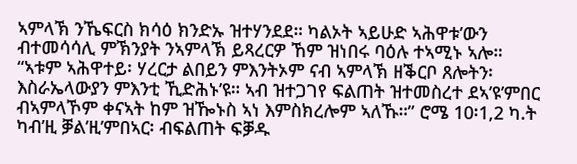ኣምላኽ ንኼፍርስ ክሳዕ ክንድኡ ዝተሃንደደ። ካልኦት ኣይሁድ ኣሕዋቱ’ውን ብተመሳሳሊ ምኽንያት ንኣምላኽ ይጻረርዎ ኸም ዝነበሩ ባዕሉ ተኣሚኑ ኣሎ።
“ኣቱም ኣሕዋተይ፡ ሃረርታ ልበይን ምእንትኦም ናብ ኣምላኽ ዘቕርቦ ጸሎትን፡ እስራኤላውያን ምእንቲ ኺድሕኑ’ዩ። ኣብ ዝተጋገየ ፍልጠት ዝተመስረተ ደኣ’ዩ’ምበር ብኣምላኾም ቀናኣት ከም ዝዀኑስ ኣነ እምስክረሎም ኣለኹ።” ሮሜ 10፡1,2 ካ.ት
ካብ’ዚ ቓል’ዚ’ምበኣር፡ ብፍልጠት ፍቓዱ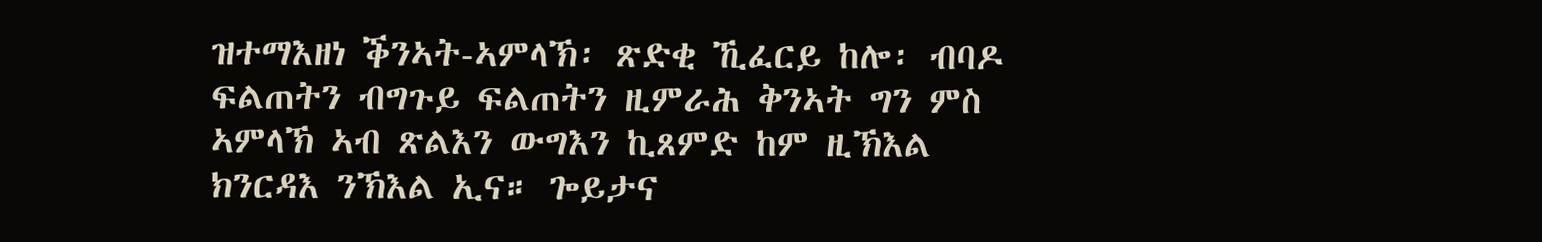ዝተማእዘነ ቕንኣት-ኣምላኽ፡ ጽድቂ ኺፈርይ ከሎ፡ ብባዶ ፍልጠትን ብግጉይ ፍልጠትን ዚምራሕ ቅንኣት ግን ምስ ኣምላኽ ኣብ ጽልእን ውግእን ኪጸምድ ከም ዚኽእል ክንርዳእ ንኽእል ኢና። ጐይታና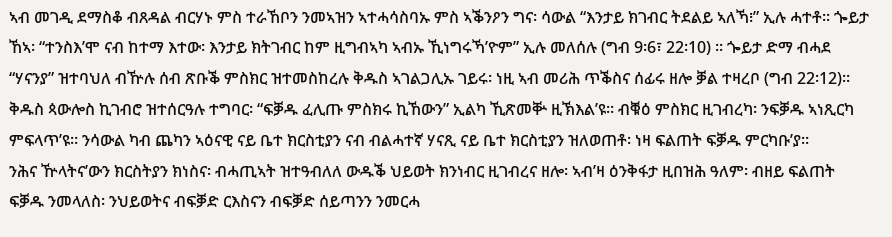ኣብ መገዲ ደማስቆ ብጸዳል ብርሃኑ ምስ ተራኸቦን ንመኣዝን ኣተሓሳስባኡ ምስ ኣቕንዖን ግና፡ ሳውል “እንታይ ክገብር ትደልይ ኣለኻ፧” ኢሉ ሓተቶ። ጐይታ ኸኣ፡ “ተንስእ’ሞ ናብ ከተማ እተው፡ እንታይ ክትገብር ከም ዚግብኣካ ኣብኡ ኺነግሩኻ’ዮም” ኢሉ መለሰሉ (ግብ 9፡6፣ 22፡10) ። ጐይታ ድማ ብሓደ “ሃናንያ” ዝተባህለ ብዅሉ ሰብ ጽቡቕ ምስክር ዝተመስከረሉ ቅዱስ ኣገልጋሊኡ ገይሩ፡ ነዚ ኣብ መሪሕ ጥቕስና ሰፊሩ ዘሎ ቓል ተዛረቦ (ግብ 22፡12)። ቅዱስ ጳውሎስ ኪገብሮ ዝተሰርዓሉ ተግባር፡ “ፍቓዱ ፈሊጡ ምስክሩ ኪኸውን” ኢልካ ኺጽመቝ ዚኽእል’ዩ። ብቑዕ ምስክር ዚገብረካ፡ ንፍቓዱ ኣነጺርካ ምፍላጥ’ዩ። ንሳውል ካብ ጨካን ኣዕናዊ ናይ ቤተ ክርስቲያን ናብ ብልሓተኛ ሃናጺ ናይ ቤተ ክርስቲያን ዝለወጠቶ፡ ነዛ ፍልጠት ፍቓዱ ምርካቡ’ያ።
ንሕና ዅላትና’ውን ክርስትያን ክነስና፡ ብሓጢኣት ዝተዓብለለ ውዱቕ ህይወት ክንነብር ዚገብረና ዘሎ፡ ኣብ’ዛ ዕንቅፋታ ዚበዝሕ ዓለም፡ ብዘይ ፍልጠት ፍቓዱ ንመላለስ፡ ንህይወትና ብፍቓድ ርእስናን ብፍቓድ ሰይጣንን ንመርሓ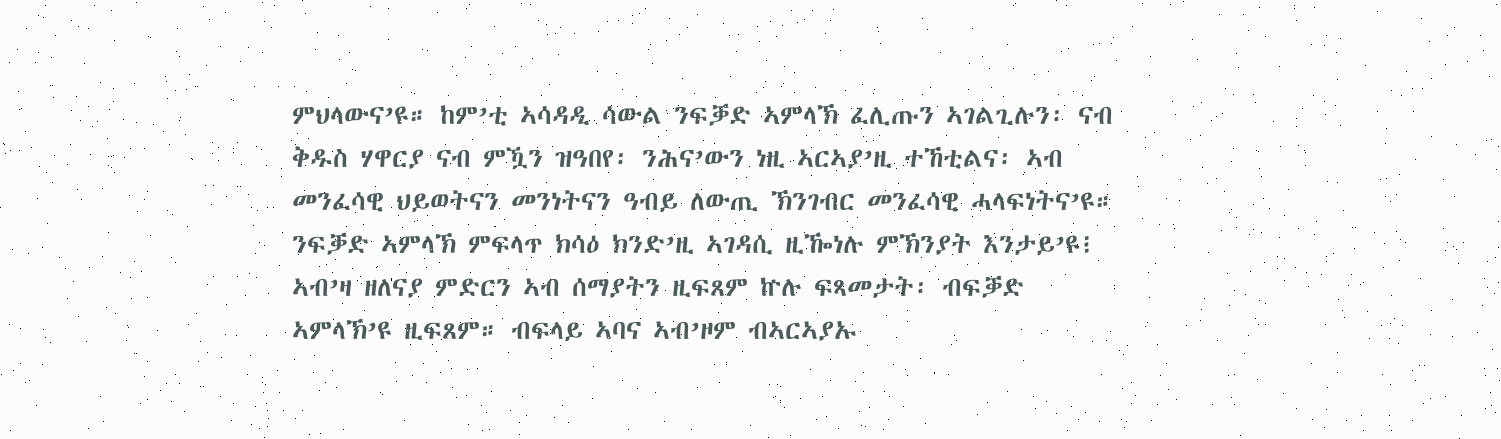ምህላውና’ዩ። ከም’ቲ ኣሳዳዲ ሳውል ንፍቓድ ኣምላኽ ፈሊጡን ኣገልጊሉን፡ ናብ ቅዱስ ሃዋርያ ናብ ምዃን ዝዓበየ፡ ንሕና’ውን ነዚ ኣርኣያ’ዚ ተኸቲልና፡ ኣብ መንፈሳዊ ህይወትናን መንነትናን ዓብይ ለውጢ ኽንገብር መንፈሳዊ ሓላፍነትና’ዩ።
ንፍቓድ ኣምላኽ ምፍላጥ ክሳዕ ክንድ’ዚ ኣገዳሲ ዚዀነሉ ምኽንያት እንታይ’ዩ፧ ኣብ’ዛ ዘለናያ ምድርን ኣብ ሰማያትን ዚፍጸም ኵሉ ፍጻመታት፡ ብፍቓድ ኣምላኽ’ዩ ዚፍጸም። ብፍላይ ኣባና ኣብ’ዞም ብኣርኣያኡ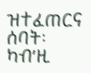ዝተፈጠርና ሰባት፡ ካብ’ዚ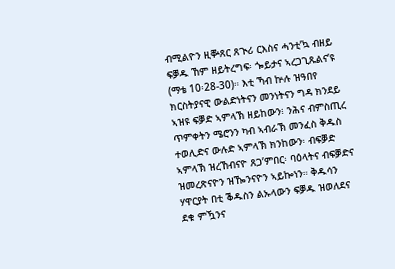ብሚልዮን ዚቝጸር ጸጒሪ ርእስና ሓንቲ’ኳ ብዘይ ፍቓዱ ኸም ዘይትረግፍ፡ ጐይታና ኣረጋጊጹልና’ዩ (ማቴ 10፡28-30)። እቲ ኻብ ኵሉ ዝዓበየ ክርስትያናዊ ውልድነትናን መንነትናን ግዳ ክንደይ ኣዝዩ ፍቓድ ኣምላኽ ዘይከውን፧ ንሕና ብምስጢረ ጥምቀትን ሜሮንን ካብ ኣብራኽ መንፈስ ቅዱስ ተወሊድና ውሉድ ኣምላኽ ክንከውን፡ ብፍቓድ ኣምላኽ ዝረኸብናዮ ጸጋ’ምበር፡ ባዕላትና ብፍቓድና ዝመረጽናዮን ዝዀንናዮን ኣይኰነን። ቅዱሳን ሃዋርያት በቲ ቕዱስን ልኡላውን ፍቓዱ ዝወለደና ደቁ ምዃንና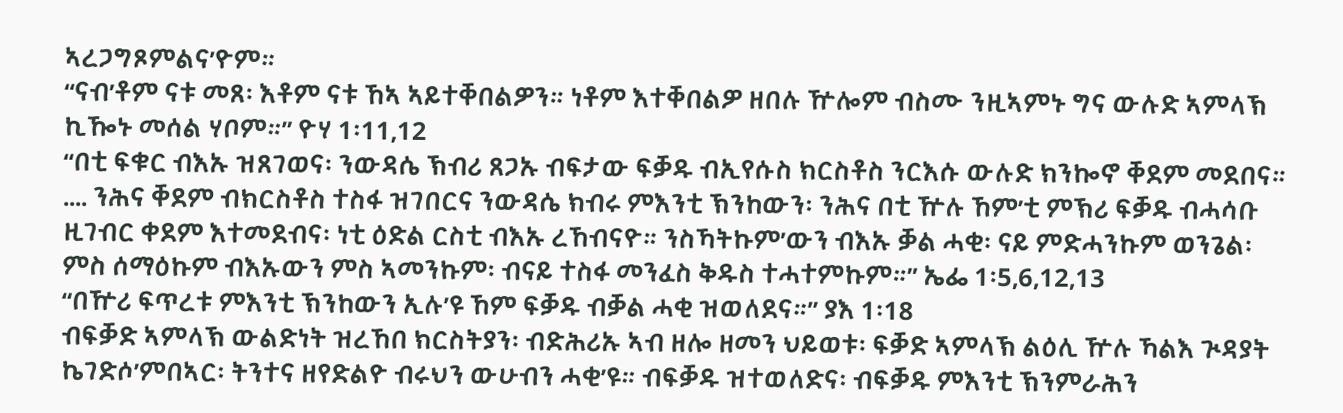ኣረጋግጾምልና’ዮም።
“ናብ’ቶም ናቱ መጸ፡ እቶም ናቱ ኸኣ ኣይተቐበልዎን። ነቶም እተቐበልዎ ዘበሉ ዅሎም ብስሙ ንዚኣምኑ ግና ውሉድ ኣምላኽ ኪዀኑ መሰል ሃቦም።” ዮሃ 1፡11,12
“በቲ ፍቁር ብእኡ ዝጸገወና፡ ንውዳሴ ኽብሪ ጸጋኡ ብፍታው ፍቓዱ ብኢየሱስ ክርስቶስ ንርእሱ ውሉድ ክንኰኖ ቐደም መደበና። .... ንሕና ቐደም ብክርስቶስ ተስፋ ዝገበርና ንውዳሴ ክብሩ ምእንቲ ኽንከውን፡ ንሕና በቲ ዅሉ ኸም’ቲ ምኽሪ ፍቓዱ ብሓሳቡ ዚገብር ቀደም እተመደብና፡ ነቲ ዕድል ርስቲ ብእኡ ረኸብናዮ። ንስኻትኩም’ውን ብእኡ ቓል ሓቂ፡ ናይ ምድሓንኩም ወንጌል፡ ምስ ሰማዕኩም ብእኡውን ምስ ኣመንኩም፡ ብናይ ተስፋ መንፈስ ቅዱስ ተሓተምኩም።” ኤፌ 1፡5,6,12,13
“በዅሪ ፍጥረቱ ምእንቲ ኽንከውን ኢሉ’ዩ ኸም ፍቓዱ ብቓል ሓቂ ዝወለደና።” ያእ 1፡18
ብፍቓድ ኣምላኽ ውልድነት ዝረኸበ ክርስትያን፡ ብድሕሪኡ ኣብ ዘሎ ዘመን ህይወቱ፡ ፍቓድ ኣምላኽ ልዕሊ ዅሉ ኻልእ ጒዳያት ኬገድሶ’ምበኣር፡ ትንተና ዘየድልዮ ብሩህን ውሁብን ሓቂ’ዩ። ብፍቓዱ ዝተወለድና፡ ብፍቓዱ ምእንቲ ኽንምራሕን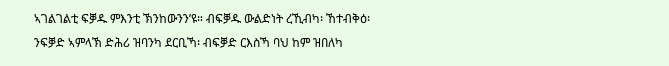ኣገልገልቲ ፍቓዱ ምእንቲ ኽንከውንን’ዩ። ብፍቓዱ ውልድነት ረኺብካ፡ ኸተብቅዕ፡ ንፍቓድ ኣምላኽ ድሕሪ ዝባንካ ደርቢኻ፡ ብፍቓድ ርእስኻ ባህ ከም ዝበለካ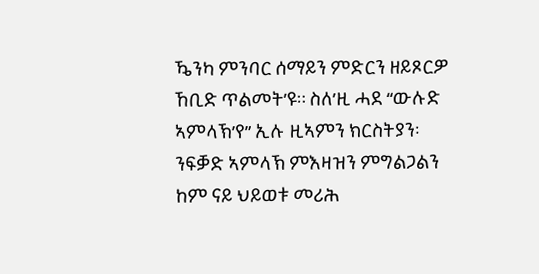ዄንካ ምንባር ሰማይን ምድርን ዘይጾርዎ ኸቢድ ጥልመት’ዩ። ስለ’ዚ ሓደ “ውሉድ ኣምላኽ’የ” ኢሉ ዚኣምን ክርስትያን፡ ንፍቓድ ኣምላኽ ምእዛዝን ምግልጋልን ከም ናይ ህይወቱ መሪሕ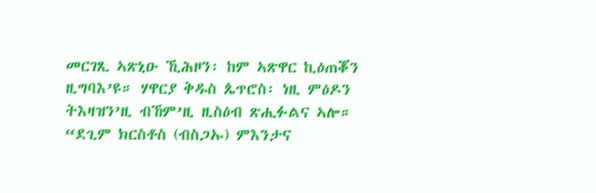መርገጺ ኣጽኒዑ ኺሕዞን፡ ከም ኣጽዋር ኪዕጠቖን ዚግባእ’ዩ። ሃዋርያ ቅዱስ ጴጥሮስ፡ ነዚ ምዕዶን ትእዛዝን’ዚ ብኸም’ዚ ዚስዕብ ጽሒፉልና ኣሎ።
“ደጊም ክርስቶስ (ብስጋኡ) ምእንታና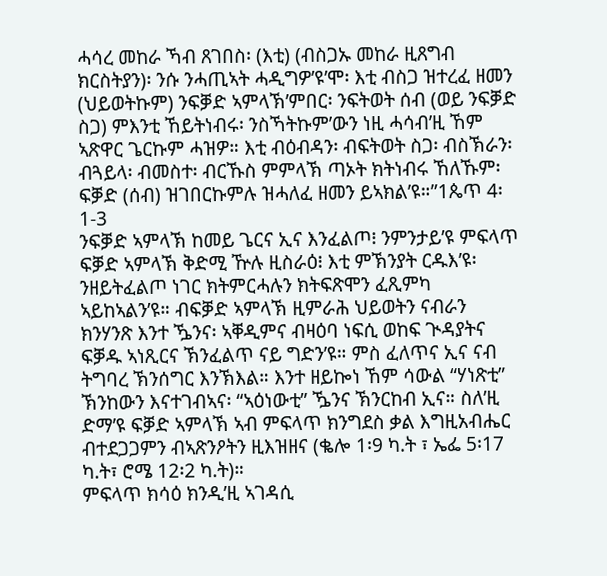ሓሳረ መከራ ኻብ ጸገበስ፡ (እቲ) (ብስጋኡ መከራ ዚጸግብ ክርስትያን)፡ ንሱ ንሓጢኣት ሓዲግዎ’ዩ’ሞ፡ እቲ ብስጋ ዝተረፈ ዘመን (ህይወትኩም) ንፍቓድ ኣምላኽ’ምበር፡ ንፍትወት ሰብ (ወይ ንፍቓድ ስጋ) ምእንቲ ኸይትነብሩ፡ ንስኻትኩም’ውን ነዚ ሓሳብ’ዚ ኸም ኣጽዋር ጌርኩም ሓዝዎ። እቲ ብዕብዳን፡ ብፍትወት ስጋ፡ ብስኽራን፡ ብጓይላ፡ ብመስተ፡ ብርኹስ ምምላኽ ጣኦት ክትነብሩ ኸለኹም፡ ፍቓድ (ሰብ) ዝገበርኩምሉ ዝሓለፈ ዘመን ይኣክል’ዩ።”1ጴጥ 4፡1-3
ንፍቓድ ኣምላኽ ከመይ ጌርና ኢና እንፈልጦ፧ ንምንታይ’ዩ ምፍላጥ ፍቓድ ኣምላኽ ቅድሚ ዅሉ ዚስራዕ፧ እቲ ምኽንያት ርዱእ’ዩ፡ ንዘይትፈልጦ ነገር ክትምርሓሉን ክትፍጽሞን ፈጺምካ ኣይከኣልን’ዩ። ብፍቓድ ኣምላኽ ዚምራሕ ህይወትን ናብራን ክንሃንጽ እንተ ዄንና፡ ኣቐዲምና ብዛዕባ ነፍሲ ወከፍ ጒዳያትና ፍቓዱ ኣነጺርና ኽንፈልጥ ናይ ግድን’ዩ። ምስ ፈለጥና ኢና ናብ ትግባረ ኽንሰግር እንኽእል። እንተ ዘይኰነ ኸም ሳውል “ሃነጽቲ” ኽንከውን እናተገብኣና፡ “ኣዕነውቲ” ዄንና ኽንርከብ ኢና። ስለ’ዚ ድማ’ዩ ፍቓድ ኣምላኽ ኣብ ምፍላጥ ክንግደስ ቃል እግዚአብሔር ብተደጋጋምን ብኣጽንዖትን ዚእዝዘና (ቈሎ 1፡9 ካ.ት ፣ ኤፌ 5፡17 ካ.ት፣ ሮሜ 12፡2 ካ.ት)።
ምፍላጥ ክሳዕ ክንዲ’ዚ ኣገዳሲ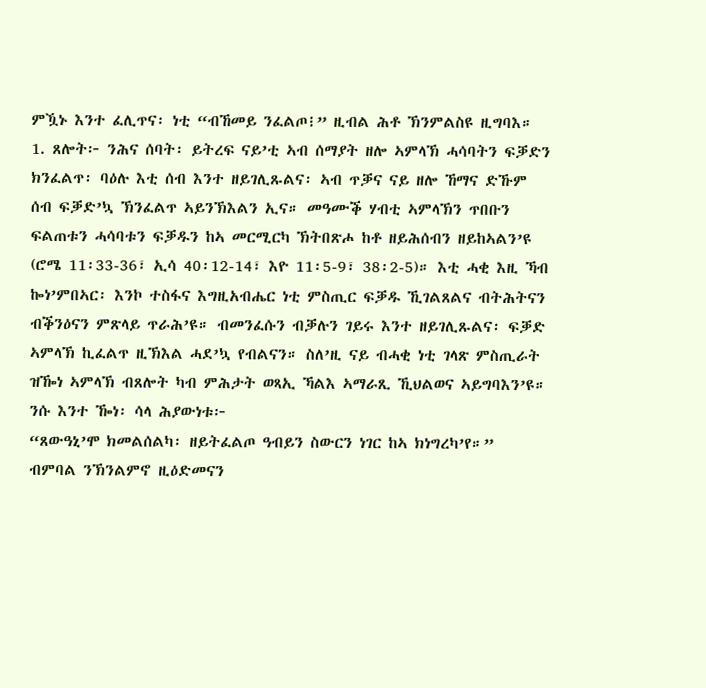ምዃኑ እንተ ፈሊጥና፡ ነቲ “ብኸመይ ንፈልጦ፧” ዚብል ሕቶ ኽንምልስዩ ዚግባእ።
1. ጸሎት፦ ንሕና ሰባት፡ ይትረፍ ናይ’ቲ ኣብ ሰማያት ዘሎ ኣምላኽ ሓሳባትን ፍቓድን ክንፈልጥ፡ ባዕሉ እቲ ሰብ እንተ ዘይገሊጹልና፡ ኣብ ጥቓና ናይ ዘሎ ኸማና ድኹም ሰብ ፍቓድ’ኳ ኽንፈልጥ ኣይንኽእልን ኢና። መዓሙቕ ሃብቲ ኣምላኽን ጥበቡን ፍልጠቱን ሓሳባቱን ፍቓዱን ከኣ መርሚርካ ኽትበጽሖ ከቶ ዘይሕሰብን ዘይከኣልን’ዩ (ሮሜ 11፡33-36፣ ኢሳ 40፡12-14፣ እዮ 11፡5-9፣ 38፡2-5)። እቲ ሓቂ እዚ ኻብ ኰነ’ምበኣር፡ እንኮ ተስፋና እግዚአብሔር ነቲ ምስጢር ፍቓዱ ኺገልጸልና ብትሕትናን ብቕንዕናን ምጽላይ ጥራሕ’ዩ። ብመንፈሱን ብቓሉን ገይሩ እንተ ዘይገሊጹልና፡ ፍቓድ ኣምላኽ ኪፈልጥ ዚኽእል ሓደ’ኳ የብልናን። ስለ’ዚ ናይ ብሓቂ ነቲ ገላጽ ምስጢራት ዝዀነ ኣምላኽ ብጸሎት ካብ ምሕታት ወጻኢ ኻልእ ኣማራጺ ኺህልወና ኣይግባእን’ዩ። ንሱ እንተ ዀነ፡ ሳላ ሕያውነቱ፦
“ጸውዓኒ’ሞ ክመልሰልካ፡ ዘይትፈልጦ ዓብይን ስውርን ነገር ከኣ ክነግረካ’የ።”
ብምባል ንኽንልምኖ ዚዕድመናን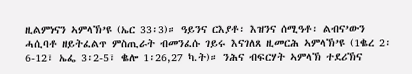ዚልምነናን ኣምላኽ’ዩ (ኤር 33፡3)። ዓይንና ርእያቶ፡ እዝንና ሰሚዓቶ፡ ልብና’ውን ሓሲባቶ ዘይትፈልጥ ምስጢራት ብመንፈሱ ገይሩ እናገለጸ ዚመርሕ ኣምላኽ’ዩ (1ቈረ 2፡6-12፣ ኤፌ 3፡2-5፣ ቈሎ 1፡26,27 ካ.ት)። ንሕና ብፍርሃት ኣምላኽ ተደሪኽና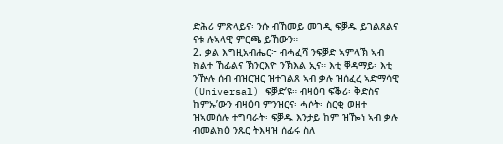ድሕሪ ምጽላይና፡ ንሱ ብኸመይ መገዲ ፍቓዱ ይገልጸልና ናቱ ሉኣላዊ ምርጫ ይኸውን።
2. ቃል እግዚአብሔር፦ ብሓፈሻ ንፍቓድ ኣምላኽ ኣብ ክልተ ኸፊልና ኽንርእዮ ንኽእል ኢና። እቲ ቐዳማይ፡ እቲ ንዅሉ ሰብ ብዝርዝር ዝተገልጸ ኣብ ቃሉ ዝሰፈረ ኣድማሳዊ (Universal) ፍቓድ’ዩ። ብዛዕባ ፍቕሪ፡ ቅድስና ከምኡ’ውን ብዛዕባ ምንዝርና፡ ሓሶት፡ ስርቂ ወዘተ ዝኣመሰሉ ተግባራት፡ ፍቓዱ እንታይ ከም ዝዀነ ኣብ ቃሉ ብመልክዕ ንጹር ትእዛዝ ሰፊሩ ስለ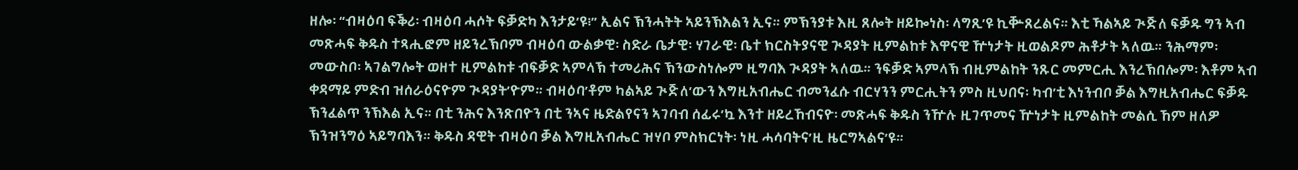ዘሎ፡ “ብዛዕባ ፍቕሪ፡ ብዛዕባ ሓሶት ፍቓድካ እንታይ’ዩ፧” ኢልና ኽንሓትት ኣይንኽእልን ኢና። ምኽንያቱ እዚ ጸሎት ዘይኰነስ፡ ላግጺ’ዩ ኪቝጸረልና። እቲ ኻልኣይ ጒጅለ ፍቓዱ ግን ኣብ መጽሓፍ ቅዱስ ተጻሒፎም ዘይንረኽቦም ብዛዕባ ውልቃዊ፡ ስድራ ቤታዊ፡ ሃገራዊ፡ ቤተ ክርስትያናዊ ጒዳያት ዚምልከቱ እዋናዊ ዅነታት ዚወልዶም ሕቶታት ኣለዉ። ንሕማም፡ መውስቦ፡ ኣገልግሎት ወዘተ ዚምልከቱ ብፍቓድ ኣምላኽ ተመሪሕና ኽንውስነሎም ዚግባእ ጒዳያት ኣለዉ። ንፍቓድ ኣምላኽ ብዚምልከት ንጹር መምርሒ እንረኽበሎም፡ እቶም ኣብ ቀዳማይ ምድብ ዝሰራዕናዮም ጒዳያት’ዮም። ብዛዕባ’ቶም ካልኣይ ጒጅለ’ውን እግዚአብሔር ብመንፈሱ ብርሃንን ምርሒትን ምስ ዚህበና፡ ካብ’ቲ እነንብቦ ቓል እግዚአብሔር ፍቓዱ ኽንፈልጥ ንኽእል ኢና። በቲ ንሕና እንጽበዮን በቲ ንኣና ዜድልየናን ኣገባብ ሰፊሩ’ኳ እንተ ዘይረኸብናዮ፡ መጽሓፍ ቅዱስ ንዅሉ ዚገጥመና ዅነታት ዚምልከት መልሲ ኸም ዘለዎ ኽንዝንግዕ ኣይግባእን። ቅዱስ ዳዊት ብዛዕባ ቓል እግዚአብሔር ዝሃቦ ምስክርነት፡ ነዚ ሓሳባትና’ዚ ዜርግኣልና’ዩ።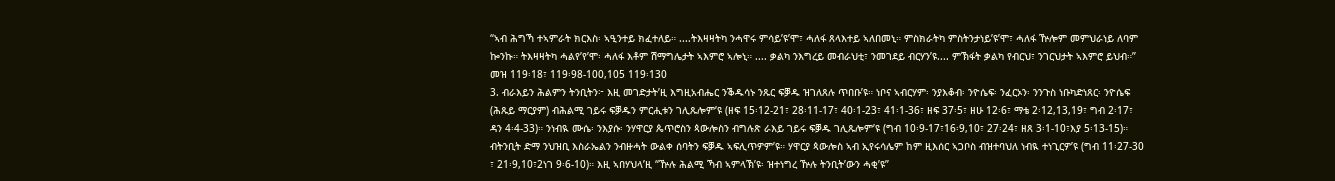“ኣብ ሕግኻ ተኣምራት ክርእስ፡ ኣዒንተይ ክፈተለይ። ....ትእዛዛትካ ንሓዋሩ ምሳይ’ዩ’ሞ፣ ሓለፋ ጸላእተይ ኣለበመኒ። ምስክራትካ ምስትንታነይ’ዩ’ሞ፣ ሓለፋ ዅሎም መምህራነይ ለባም ኰንኩ። ትእዛዛትካ ሓልየ’የ’ሞ፡ ሓለፋ እቶም ሽማግሌታት ኣእምሮ ኣሎኒ። .... ቃልካ ንእግረይ መብራህቲ፣ ንመገደይ ብርሃን’ዩ.... ምኽፋት ቃልካ የብርህ፣ ንገርህታት ኣእምሮ ይህብ።” መዝ 119፡18፣ 119፡98-100,105 119፡130
3. ብራእይን ሕልምን ትንቢትን፦ እዚ መገድታት’ዚ እግዚአብሔር ንቕዱሳኑ ንጹር ፍቓዱ ዝገለጸሉ ጥበቡ’ዩ። ነቦና ኣብርሃም፡ ንያእቆብ፡ ንዮሴፍ፡ ንፈርኦን፡ ንንጉስ ነቡካድነጸር፡ ንዮሴፍ (ሕጹይ ማርያም) ብሕልሚ ገይሩ ፍቓዱን ምርሒቱን ገሊጹሎም’ዩ (ዘፍ 15፡12-21፣ 28፡11-17፣ 40፡1-23፣ 41፡1-36፣ ዘፍ 37፡5፣ ዘሁ 12፡6፣ ማቴ 2፡12,13,19፣ ግብ 2፡17፣ ዳን 4፡4-33)። ንነብዪ ሙሴ፡ ንእያሱ፡ ንሃዋርያ ጴጥሮስን ጳውሎስን ብግሉጽ ራእይ ገይሩ ፍቓዱ ገሊጹሎም’ዩ (ግብ 10፡9-17፣16፡9,10፣ 27፡24፣ ዘጸ 3፡1-10፣እያ 5፡13-15)። ብትንቢት ድማ ንህዝቢ እስራኤልን ንብዙሓት ውልቀ ሰባትን ፍቓዱ ኣፍሊጥዎም’ዩ። ሃዋርያ ጳውሎስ ኣብ ኢየሩሳሌም ከም ዚእሰር ኣጋቦስ ብዝተባህለ ነብዪ ተነጊርዎ’ዩ (ግብ 11፡27-30 ፣ 21፡9,10፣2ነገ 9፡6-10)። እዚ ኣበሃህላ’ዚ “ዅሉ ሕልሚ ኻብ ኣምላኽ’ዩ፡ ዝተነግረ ዅሉ ትንቢት’ውን ሓቂ’ዩ”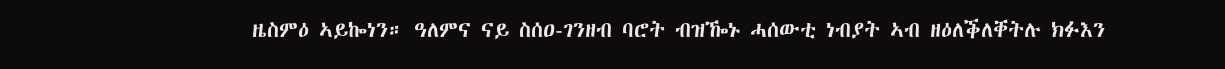ዜስምዕ ኣይኰነን። ዓለምና ናይ ስሰዐ-ገንዘብ ባሮት ብዝዀኑ ሓሰውቲ ነብያት ኣብ ዘዕለቕለቐትሉ ክፉእን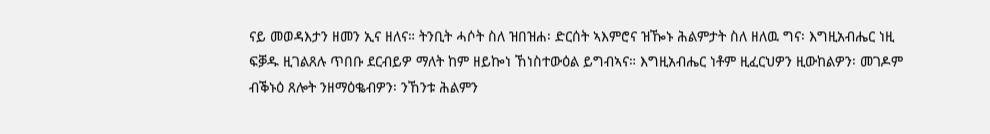ናይ መወዳእታን ዘመን ኢና ዘለና። ትንቢት ሓሶት ስለ ዝበዝሐ፡ ድርሰት ኣእምሮና ዝዀኑ ሕልምታት ስለ ዘለዉ ግና፡ እግዚአብሔር ነዚ ፍቓዱ ዚገልጸሉ ጥበቡ ደርብይዎ ማለት ከም ዘይኰነ ኸነስተውዕል ይግብኣና። እግዚአብሔር ነቶም ዚፈርህዎን ዚውከልዎን፡ መገዶም ብቕኑዕ ጸሎት ንዘማዕቈብዎን፡ ንኸንቱ ሕልምን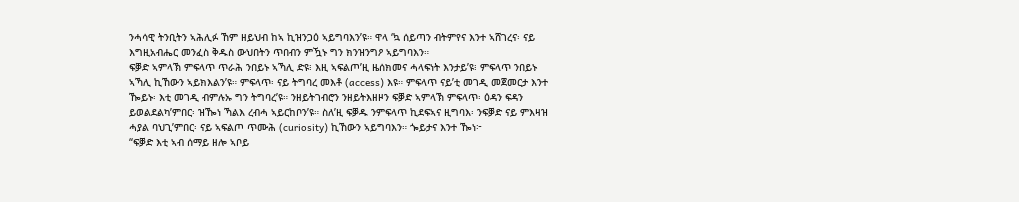ንሓሳዊ ትንቢትን ኣሕሊፉ ኸም ዘይህብ ከኣ ኪዝንጋዕ ኣይግባእን’ዩ። ዋላ ‘ኳ ሰይጣን ብትምየና እንተ ኣሸገረና፡ ናይ እግዚአብሔር መንፈስ ቅዱስ ውህበትን ጥበብን ምዃኑ ግን ክንዝንግዖ ኣይግባእን።
ፍቓድ ኣምላኽ ምፍላጥ ጥራሕ ንበይኑ ኣኻሊ ድዩ፧ እዚ ኣፍልጦ’ዚ ዜሰክመና ሓላፍነት እንታይ’ዩ፧ ምፍላጥ ንበይኑ ኣኻሊ ኪኸውን ኣይክእልን’ዩ። ምፍላጥ፡ ናይ ትግባረ መእቶ (access) እዩ። ምፍላጥ ናይ’ቲ መገዲ መጀመርታ እንተ ዀይኑ፡ እቲ መገዲ ብምሉኡ ግን ትግባረ’ዩ። ንዘይትገብሮን ንዘይትእዘዞን ፍቓድ ኣምላኽ ምፍላጥ፡ ዕዳን ፍዳን ይወልደልካ’ምበር፡ ዝዀነ ኻልእ ረብሓ ኣይርከቦን’ዩ። ስለ’ዚ ፍቓዱ ንምፍላጥ ኪደፍኣና ዚግባእ፡ ንፍቓድ ናይ ምእዛዝ ሓያል ባህጊ’ምበር፡ ናይ ኣፍልጦ ጥሙሕ (curiosity) ኪኸውን ኣይግባእን። ጐይታና እንተ ዀነ፦
“ፍቓድ እቲ ኣብ ሰማይ ዘሎ ኣቦይ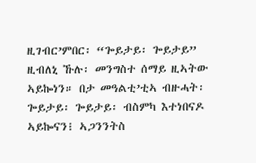ዚገብር’ምበር፡ “ጐይታይ፡ ጐይታይ” ዚብለኒ ኹሉ፡ መንግስተ ሰማይ ዚኣትው ኣይኰነን። በታ መዓልቲ’ቲኣ ብዙሓት፡ ጐይታይ፡ ጐይታይ፡ ብስምካ እተነበናዶ ኣይኰናን፧ ኣጋንንትስ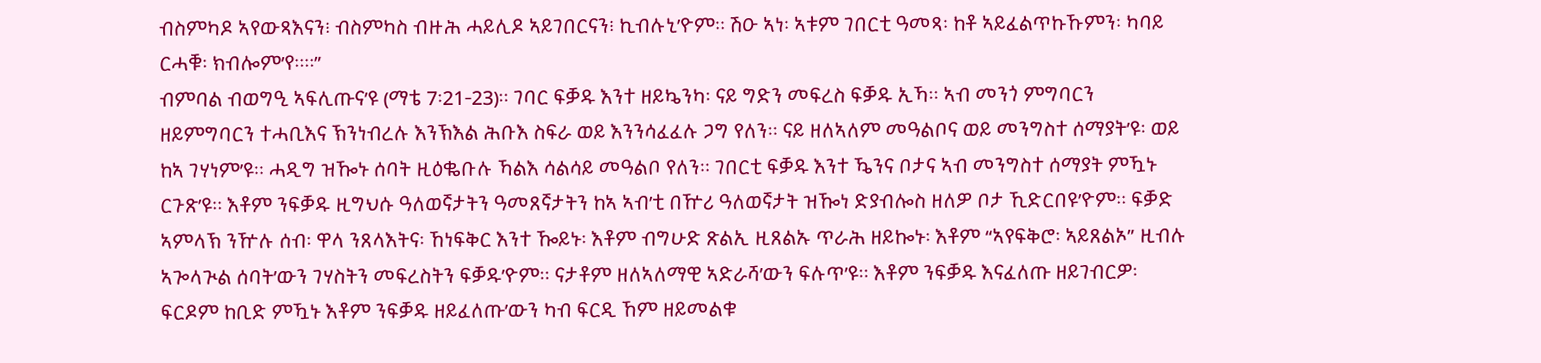ብስምካዶ ኣየውጻእናን፧ ብስምካስ ብዙሕ ሓይሊዶ ኣይገበርናን፧ ኪብሉኒ’ዮም። ሽዑ ኣነ፡ ኣቱም ገበርቲ ዓመጻ፡ ከቶ ኣይፈልጥኩኹምን፡ ካባይ ርሓቑ፡ ክብሎም’የ።።”
ብምባል ብወግዒ ኣፍሊጡና’ዩ (ማቴ 7፡21-23)። ገባር ፍቓዱ እንተ ዘይኴንካ፡ ናይ ግድን መፍረስ ፍቓዱ ኢኻ። ኣብ መንጎ ምግባርን ዘይምግባርን ተሓቢእና ኽንነብረሉ እንኽእል ሕቡእ ስፍራ ወይ እንንሳፈፈሉ ጋግ የለን። ናይ ዘለኣለም መዓልቦና ወይ መንግስተ ሰማያት’ዩ፡ ወይ ከኣ ገሃነም’ዩ። ሓዲግ ዝዀኑ ሰባት ዚዕቈቡሉ ኻልእ ሳልሳይ መዓልቦ የለን። ገበርቲ ፍቓዱ እንተ ዄንና ቦታና ኣብ መንግስተ ሰማያት ምዃኑ ርጉጽ’ዩ። እቶም ንፍቓዱ ዚግህሱ ዓለወኛታትን ዓመጸኛታትን ከኣ ኣብ’ቲ በዅሪ ዓለወኛታት ዝዀነ ድያብሎስ ዘለዎ ቦታ ኺድርበዩ’ዮም። ፍቓድ ኣምላኽ ንዅሉ ሰብ፡ ዋላ ንጸላእትና፡ ኸነፍቅር እንተ ዀይኑ፡ እቶም ብግሁድ ጽልኢ ዚጸልኡ ጥራሕ ዘይኰኑ፡ እቶም “ኣየፍቅሮ፡ ኣይጸልኦ” ዚብሉ ኣጐላጒል ሰባት’ውን ገሃስትን መፍረስትን ፍቓዱ’ዮም። ናታቶም ዘለኣለማዊ ኣድራሻ’ውን ፍሉጥ’ዩ። እቶም ንፍቓዱ እናፈለጡ ዘይገብርዎ፡ ፍርዶም ከቢድ ምዃኑ እቶም ንፍቓዱ ዘይፈለጡ’ውን ካብ ፍርዲ ኸም ዘይመልቁ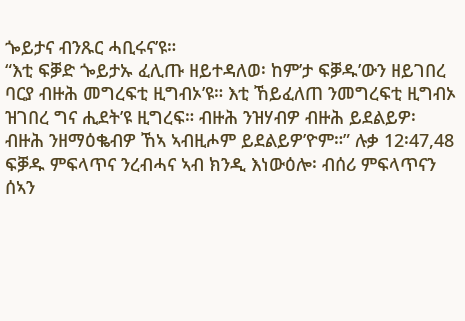ጐይታና ብንጹር ሓቢሩና’ዩ።
“እቲ ፍቓድ ጐይታኡ ፈሊጡ ዘይተዳለወ፡ ከም’ታ ፍቓዱ’ውን ዘይገበረ ባርያ ብዙሕ መግረፍቲ ዚግብኦ’ዩ። እቲ ኸይፈለጠ ንመግረፍቲ ዚግብኦ ዝገበረ ግና ሒደት’ዩ ዚግረፍ። ብዙሕ ንዝሃብዎ ብዙሕ ይደልይዎ፡ ብዙሕ ንዘማዕቈብዎ ኸኣ ኣብዚሖም ይደልይዎ’ዮም።” ሉቃ 12፡47,48
ፍቓዱ ምፍላጥና ንረብሓና ኣብ ክንዲ እነውዕሎ፡ ብሰሪ ምፍላጥናን ሰኣን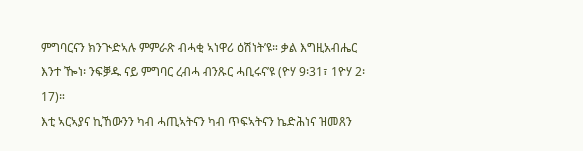ምግባርናን ክንጒድኣሉ ምምራጽ ብሓቂ ኣነዋሪ ዕሽነት’ዩ። ቃል እግዚአብሔር እንተ ዀነ፡ ንፍቓዱ ናይ ምግባር ረብሓ ብንጹር ሓቢሩና’ዩ (ዮሃ 9፡31፣ 1ዮሃ 2፡17)።
እቲ ኣርኣያና ኪኸውንን ካብ ሓጢኣትናን ካብ ጥፍኣትናን ኬድሕነና ዝመጸን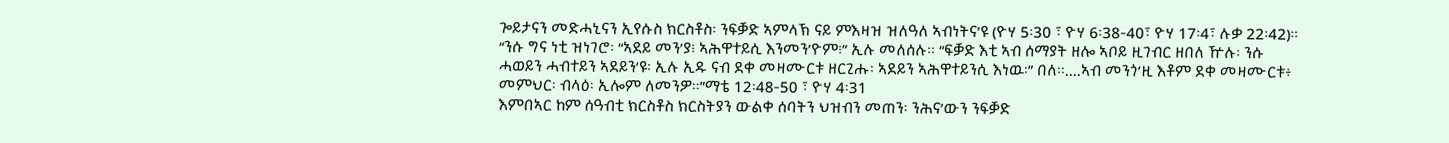ጐይታናን መድሓኒናን ኢየሱስ ክርስቶስ፡ ንፍቓድ ኣምላኽ ናይ ምእዛዝ ዝለዓለ ኣብነትና’ዩ (ዮሃ 5፡30 ፣ ዮሃ 6፡38-40፣ ዮሃ 17፡4፣ ሉቃ 22፡42)።
“ንሱ ግና ነቲ ዝነገሮ፡ “ኣደይ መን’ያ፧ ኣሕዋተይሲ እንመን’ዮም፧” ኢሉ መለሰሉ። “ፍቓድ እቲ ኣብ ሰማያት ዘሎ ኣቦይ ዚገብር ዘበለ ዅሉ፡ ንሱ ሓወይን ሓብተይን ኣደይን’ዩ፡ ኢሉ ኢዱ ናብ ደቀ መዛሙርቱ ዘርጊሑ፡ ኣደይን ኣሕዋተይንሲ እነዉ፡” በለ።....ኣብ መንጎ’ዚ እቶም ደቀ መዛሙርቱ፥ መምህር፡ ብላዕ፡ ኢሎም ለመንዎ።”ማቴ 12፡48-50 ፣ ዮሃ 4፡31
እምበኣር ከም ሰዓብቲ ክርስቶስ ክርስትያን ውልቀ ሰባትን ህዝብን መጠን፡ ንሕና’ውን ንፍቓድ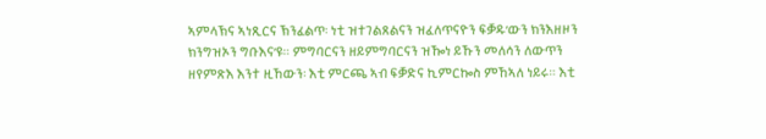ኣምላኽና ኣነጺርና ኽንፈልጥ፡ ነቲ ዝተገልጸልናን ዝፈለጥናዮን ፍቓዱ’ውን ክንእዘዞን ክንግዝኦን ግቡእና’ዩ። ምግባርናን ዘይምግባርናን ዝዀነ ይኹን መለሳን ለውጥን ዘየምጽእ እንተ ዚኸውን፡ እቲ ምርጫ ኣብ ፍቓድና ኪምርኰስ ምኸኣለ ነይሩ። እቲ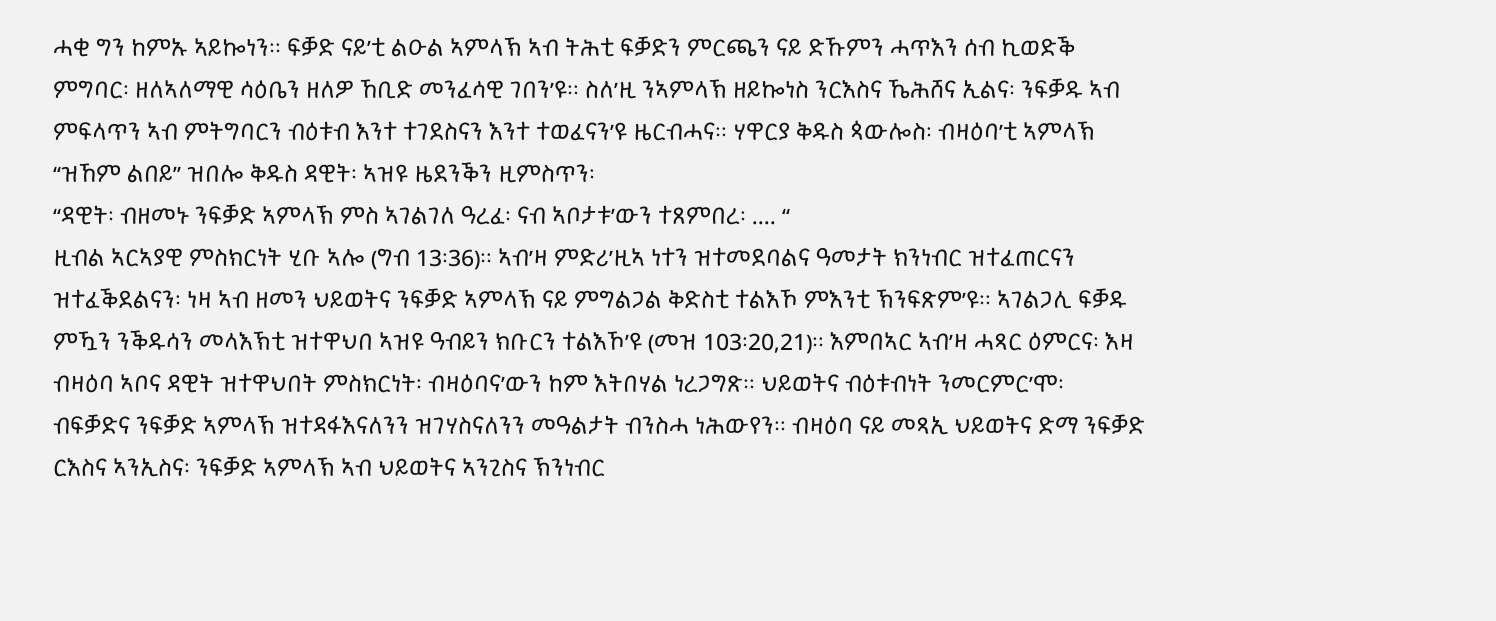ሓቂ ግን ከምኡ ኣይኰነን። ፍቓድ ናይ’ቲ ልዑል ኣምላኽ ኣብ ትሕቲ ፍቓድን ምርጫን ናይ ድኹምን ሓጥእን ሰብ ኪወድቕ ምግባር፡ ዘለኣለማዊ ሳዕቤን ዘለዎ ኸቢድ መንፈሳዊ ገበን’ዩ። ስለ’ዚ ንኣምላኽ ዘይኰነስ ንርእስና ኼሕሸና ኢልና፡ ንፍቓዱ ኣብ ምፍላጥን ኣብ ምትግባርን ብዕቱብ እንተ ተገደስናን እንተ ተወፈናን’ዩ ዜርብሓና። ሃዋርያ ቅዱስ ጳውሎስ፡ ብዛዕባ’ቲ ኣምላኽ “ዝኸም ልበይ” ዝበሎ ቅዱስ ዳዊት፡ ኣዝዩ ዜደንቕን ዚምስጥን፡
“ዳዊት፡ ብዘመኑ ንፍቓድ ኣምላኽ ምስ ኣገልገለ ዓረፈ፡ ናብ ኣቦታቱ’ውን ተጸምበረ፡ .... “
ዚብል ኣርኣያዊ ምስክርነት ሂቡ ኣሎ (ግብ 13፡36)። ኣብ’ዛ ምድሪ’ዚኣ ነተን ዝተመደባልና ዓመታት ክንነብር ዝተፈጠርናን ዝተፈቕደልናን፡ ነዛ ኣብ ዘመን ህይወትና ንፍቓድ ኣምላኽ ናይ ምግልጋል ቅድስቲ ተልእኾ ምእንቲ ኽንፍጽም’ዩ። ኣገልጋሊ ፍቓዱ ምዃን ንቕዱሳን መላእኽቲ ዝተዋህበ ኣዝዩ ዓብይን ክቡርን ተልእኾ’ዩ (መዝ 103፡20,21)። እምበኣር ኣብ’ዛ ሓጻር ዕምርና፡ እዛ ብዛዕባ ኣቦና ዳዊት ዝተዋህበት ምስክርነት፡ ብዛዕባና’ውን ከም እትበሃል ነረጋግጽ። ህይወትና ብዕቱብነት ንመርምር’ሞ፡ ብፍቓድና ንፍቓድ ኣምላኽ ዝተዳፋእናለንን ዝገሃስናለንን መዓልታት ብንስሓ ነሕውየን። ብዛዕባ ናይ መጻኢ ህይወትና ድማ ንፍቓድ ርእስና ኣንኢስና፡ ንፍቓድ ኣምላኽ ኣብ ህይወትና ኣንጊስና ኽንነብር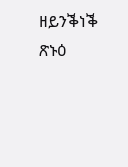ዘይንቕነቕ ጽኑዕ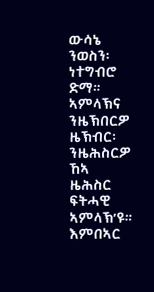ውሳኔ ንወስን፡ ነተግብሮ ድማ። ኣምላኽና ንዜኽበርዎ ዜኽብር፡ ንዜሕስርዎ ኸኣ ዜሕስር ፍትሓዊ ኣምላኽ’ዩ። እምበኣር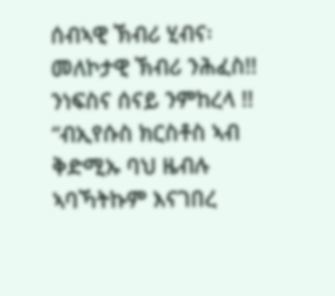ሰብኣዊ ኽብሪ ሂብና፡ መለኮታዊ ኽብሪ ንሕፈስ!! ንነፍስና ሰናይ ንምከረላ !!
“ብኢየሱስ ክርስቶስ ኣብ ቅድሚኡ ባህ ዜብሉ ኣባኻትኩም እናገበረ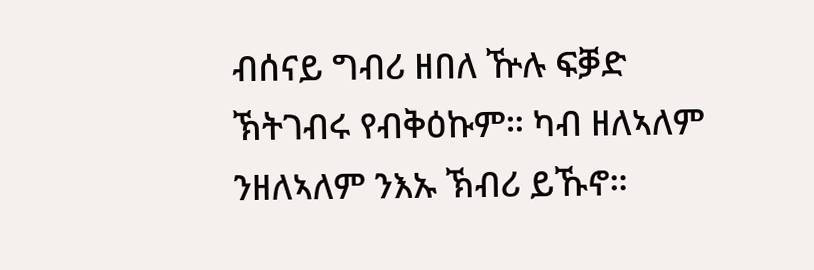ብሰናይ ግብሪ ዘበለ ዅሉ ፍቓድ ኽትገብሩ የብቅዕኩም። ካብ ዘለኣለም ንዘለኣለም ንእኡ ኽብሪ ይኹኖ።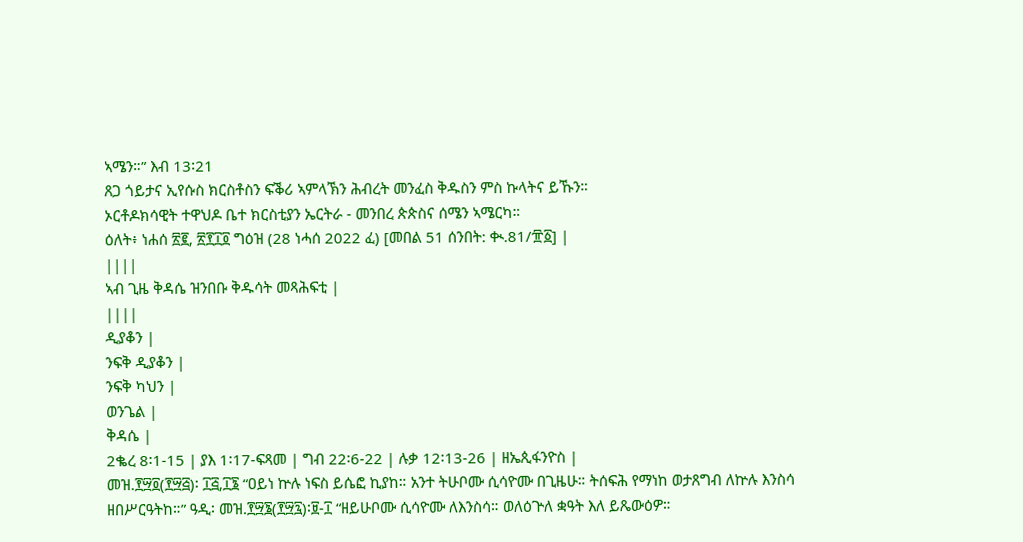ኣሜን።” እብ 13፡21
ጸጋ ጎይታና ኢየሱስ ክርስቶስን ፍቕሪ ኣምላኽን ሕብረት መንፈስ ቅዱስን ምስ ኩላትና ይኹን።
ኦርቶዶክሳዊት ተዋህዶ ቤተ ክርስቲያን ኤርትራ - መንበረ ጵጵስና ሰሜን ኣሜርካ።
ዕለት፥ ነሐሰ ፳፪, ፳፻፲፬ ግዕዝ (28 ነሓሰ 2022 ፈ) [መበል 51 ሰንበት: ቊ.81/፹፩] |
||||
ኣብ ጊዜ ቅዳሴ ዝንበቡ ቅዱሳት መጻሕፍቲ |
||||
ዲያቆን |
ንፍቅ ዲያቆን |
ንፍቅ ካህን |
ወንጌል |
ቅዳሴ |
2ቈረ 8፡1-15 | ያእ 1፡17-ፍጻመ | ግብ 22፡6-22 | ሉቃ 12፡13-26 | ዘኤጲፋንዮስ |
መዝ.፻፵፬(፻፵፭)፡ ፲፭,፲፮ “ዐይነ ኵሉ ነፍስ ይሴፎ ኪያከ። አንተ ትሁቦሙ ሲሳዮሙ በጊዜሁ። ትሰፍሕ የማነከ ወታጸግብ ለኵሉ እንስሳ ዘበሥርዓትከ።” ዓዲ፡ መዝ.፻፵፮(፻፵፯)፡፱-፲ “ዘይሁቦሙ ሲሳዮሙ ለእንስሳ። ወለዕጕለ ቋዓት እለ ይጼውዕዎ።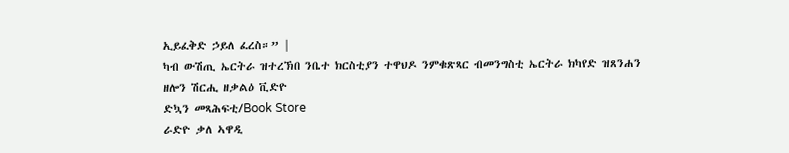ኢይፈቅድ ኃይለ ፈረስ።” |
ካብ ውሽጢ ኤርትራ ዝተረኽበ ንቤተ ክርስቲያን ተዋህዶ ንምቁጽጻር ብመንግስቲ ኤርትራ ክካየድ ዝጸንሐን ዘሎን ሽርሒ ዘቃልዕ ቪድዮ
ድኳን መጻሕፍቲ/Book Store
ራድዮ ቃለ ኣዋዲ